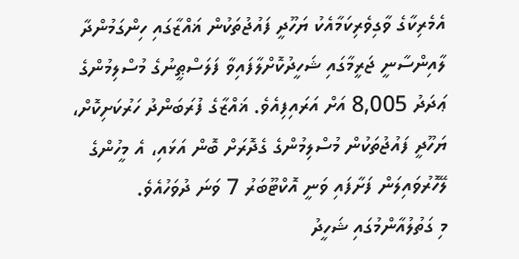އެމެރިކާގެ ވާގިވެރިކަމާއެކު ޔަހޫދީ ފައުޖުތަކުން ޣައްޒާގައި ހިންގަމުންދާ ލާއިންސާނީ ޖަރީމާގައި ޝަހީދުކޮށްލާފައިވާ ފަލަސްޠީނުގެ މުސްލިމުންގެ ޢަދަދު 8,005 އަށް އަރައިފިއެވެ. ޣައްޒާގެ ފުރަބަންދު ހަރުކަށިކޮށް، ޔަހޫދީ ފައުޖުތަކުން މުސްލިމުންގެ ގެދޮރަށް ބޮން އަޅައި، އެ މީހުންގެ ލޭހޮރުވައިލަން ފަށާފައި ވަނީ އޮކްޓޫބަރު 7 ވަނަ ދުވަހުއެވެ.
މި ގަތުލުއާންމުގައި ޝަހީދު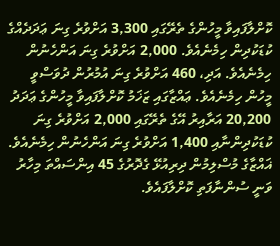ކޮށްލާފައިވާ މީހުންގެ ތެރޭގައި 3,300 އަށްވުރެ ގިނަ ޢަދަދެއްގެ ކުޑަކުދިން ހިމެނެއެވެ. 2,000 އަށްވުރެ ގިނަ އަންހެނުން ހިމެނެއެވެ. އަދި، 460 އަށްވުރެ ގިނަ އުމުރުން ދުވަސްވީ މީހުން ހިމެނެއެވެ. ޢައްޒާގައި ޒަޚަމު ކޮށްލާފައިވާ މީހުންގެ ޢަދަދު 20,200 އަރާއިރު އޭގެ ތެރޭގައި 2,000 އަށްވުރެ ގިނަ ކުޑަކުދިންނާއި 1,400 އަށްވުރެ ގިނަ އަންހެނުން ހިމެނެއެވެ. ޣައްޒާގެ މުސްލިމުން ދިރިއުޅޭ ގެދޮރުގެ 45 އިންސައްތަ މިހާރު ވަނީ ސުންނާފަތި ކޮށްލާފައެވެ.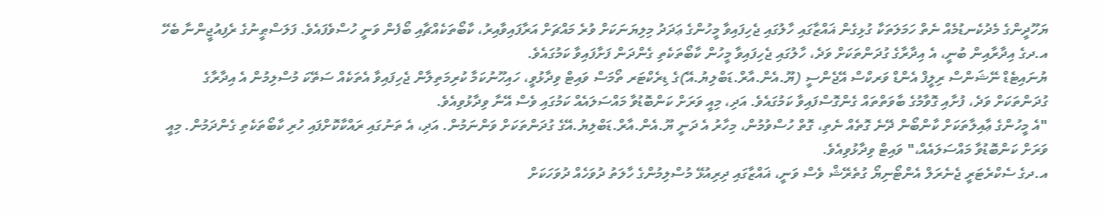ޔަހޫދީންގެ މެދުކެނޑުމެއް ނެތް ހަމަލަތަކާ ގުޅިގެން ޣައްޒާގައި ހާލުގައި ޖެހިފައިވާ މީހުންގެ ޢަދަދު މިލިޔަނަކަށް ވުރެ މައްޗަށް އަރާފައިވާއިރު، ކާބޯތަކެއްޗާއި ބޯފެން ވަނީ ހުސްވެފައެވެ. ފަލަސްޠީނުގެ ރެފިއުޖީންނާ ބެހޭ އ.ދގެ އިދާރާއިން ބުނީ، އެ އިދާރާގެ ގުދަންތަކަށް ވަދެ، ހާލުގައި ޖެހިފައިވާ މީހުން ކާބޯތަކެތި ގެންދަން ފަށާފައިވާ ކަމުގައެވެ.
ޔުނައިޓެޑް ނޭޝަންސް ރިލީފް އެންޑް ވަރކްސް އޭޖެންސީ (ޔޫ.އެން.އާރް.ޑަބްލިޔު.އޭ)ގެ ޑިރެކްޓަރ ތޯމަސް ވައިޓް ވިދާޅުވީ، ހައިހޫނުކަމާ ކުރިމަތިލާން ޖެހިފައިވާ އެތަކެއް ސަތޭކަ މުސްލިމުން އެ އިދާރާގެ ގުދަންތަކަށް ވަދެ، ފުށާއި ގޮވާމުގެ ބާވަތްތައް ގެންގޮސްފައިވާ ކަމުގައެވެ. އަދި، މިއީ ވަރަށް ކަންބޮޑުވާ މައްސަލައެއް ކަމުގައި ވެސް އޭނާ ވިދާޅުވިއެވެ.
"އެ މީހުންގެ ޢާއިލާތަކަށް ކާންބޯން ދޭނެ ގޮތެއް ނެތި، ގޮތް ހުސްވުމުން، މިހާރު އެ ދަނީ ޔޫ.އެން.އާރް.ޑަބްލިޔު.އޭގެ ގުދަންތަކަށް ވަންނަމުން. އަދި، އެ ތަނުގައި ރައްކާކޮށްފައި ހުރި ކާބޯތަކެތި ގެންދަމުން. މިއީ ވަރަށް ކަންބޮޑުވާ މައްސަލައެއް،" ވައިޓް ވިދާޅުވިއެވެ.
އ.ދގެ ސެކްރެޓަރީ ޖެނެރަލް އެންޓޯނިޔޯ ގުތެރޭޝް ވެސް ވަނީ، ޣައްޒާގައި ދިރިއުޅޭ މުސްލިމުންގެ ހާލަތު ދުވަހެއް ދުވަހަކަށް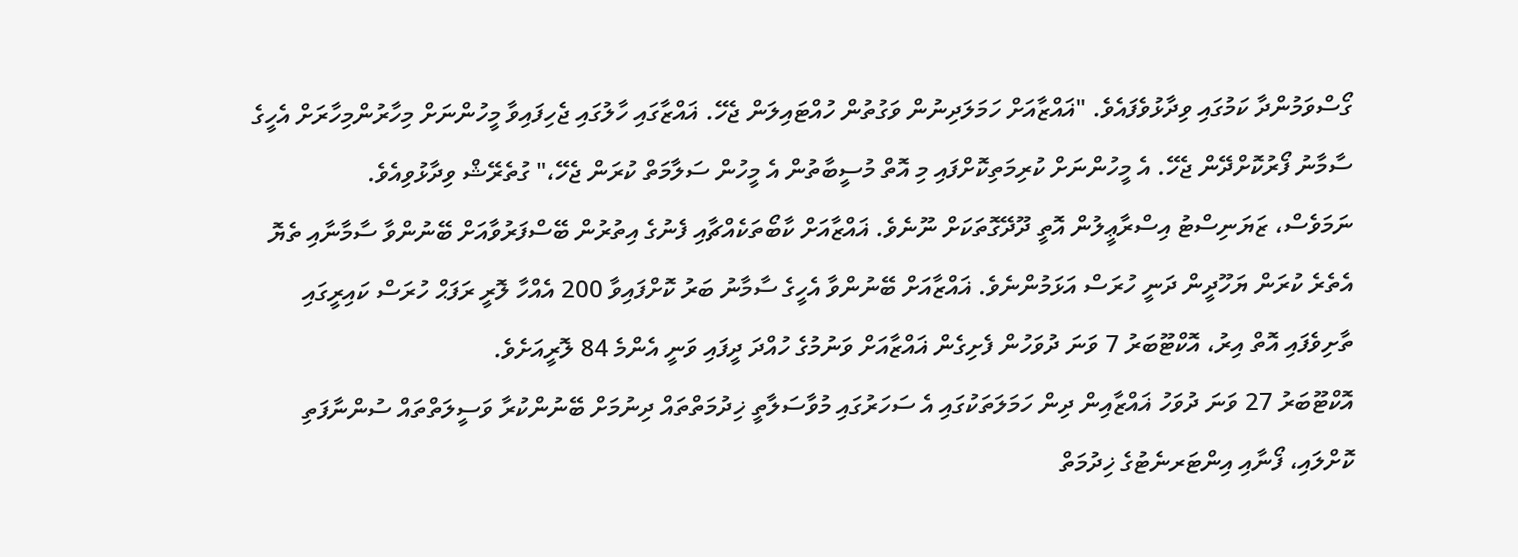ގޯސްވަމުންދާ ކަމުގައި ވިދާޅުވެފައެވެ. "ޣައްޒާއަށް ހަމަލަދިނުން ވަގުތުން ހުއްޓައިލަން ޖެހޭ. ޣައްޒާގައި ހާލުގައި ޖެހިފައިވާ މީހުންނަށް މިހާރުންމިހާރަށް އެހީގެ ސާމާނު ފޯރުކޮށްދޭން ޖެހޭ. އެ މީހުންނަށް ކުރިމަތިކޮށްފައި މި އޮތް މުސީބާތުން އެ މީހުން ސަލާމަތް ކުރަން ޖެހޭ،" ގުތެރޭޝް ވިދާޅުވިއެވެ.
ނަމަވެސް، ޒަޔަނިސްޓު އިސްރާޢީލުން އޮތީ ދޫދޭގޮތަކަށް ނޫނެވެ. ޣައްޒާއަށް ކާބޯތަކެއްޗާއި ފެނުގެ އިތުރުން ބޭސްފަރުވާއަށް ބޭނުންވާ ސާމާނާއި ތެޔޮ އެތެރެ ކުރަން ޔަހޫދީން ދަނީ ހުރަސް އަޅަމުންނެވެ. ޣައްޒާއަށް ބޭނުންވާ އެހީގެ ސާމާނު ބަރު ކޮށްފައިވާ 200 އެއްހާ ލޮރީ ރަފަޙް ހުރަސް ކައިރީގައި ތާށިވެފައި އޮތް އިރު، އޮކްޓޫބަރު 7 ވަނަ ދުވަހުން ފެށިގެން ޣައްޒާއަށް ވަނުމުގެ ހުއްދަ ދީފައި ވަނީ އެންމެ 84 ލޮރީއަށެވެ.
އޮކްޓޫބަރު 27 ވަނަ ދުވަހު ޣައްޒާއިން ދިން ހަމަލަތަކުގައި އެ ސަހަރުގައި މުވާސަލާތީ ޚިދުމަތްތައް ދިނުމަށް ބޭނުންކުރާ ވަސީލަތްތައް ސުންނާފަތި ކޮށްލައި، ފޯނާއި އިންޓަރނެޓުގެ ޚިދުމަތް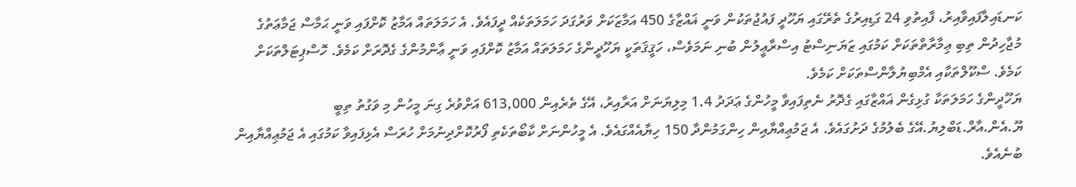ކަނޑައިލާފައިވާއިރު، ފާއިތުވި 24 ގަޑިއިރުގެ ތެރޭގައި ޔަހޫދީ ފައުޖުތަކުން ވަނީ ޣައްޒާގެ 450 އަމާޒަކަށް ވަރުގަދަ ހަމަލަތަކެއް ދީފައެވެ. އެ ހަމަލަތައް އަމާޒު ކޮށްފައި ވަނީ ޙަމާސް ޖަމާޢަތުގެ މުޖާހިދުން ތިބި ޢިމާރާތްތަކަށް ކަމުގައި ޒަޔަނިސްޓު އިސްރާޢީލުން ބުނި ނަމަވެސް، ހަޤީޤަތަކީ ޔަހޫދީންގެ ހަމަލަތައް އަމާޒު ކޮށްފައި ވަނީ ޢާންމުންގެ ގެދޮރަށް ކަމެވެ. ހޮސްޕިޓަލްތަކަށް ކަމެވެ. ސްކޫލްތަކާއި އެމްބިޔުލާންސްތަކަށް ކަމެވެ.
ޔަހޫދީންގެ ހަމަލަތަކާ ގުޅިގެން ޣައްޒާގައި ގެދޮރު ނެތިފައިވާ މީހުންގެ ޢަދަދު 1.4 މިލިޔަނަށް އަރާއިރު، އޭގެ ތެރެއިން 613,000 އަށްވުރެ ގިނަ މީހުން މި ވަގުތު ތިބީ ޔޫ.އެން.އާރް.ޑަބްލިޔު.އޭގެ ބެލުމުގެ ދަށުގައެވެ. އެ ޖަމުޢިއްޔާއިން ހިންގަމުންދާ 150 ހިޔާއެއްގައެވެ. އެ މީހުންނަށް ކާބޯތަކެތި ފޯރުކޮށްދިނުމަށް ހުރަސް އެޅިފައިވާ ކަމުގައި އެ ޖަމުޢިއްޔާއިން ބުނެއެވެ.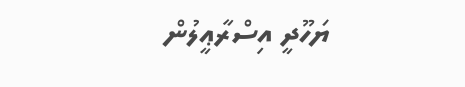ޔަހޫދީ އިސްރާޢީލުން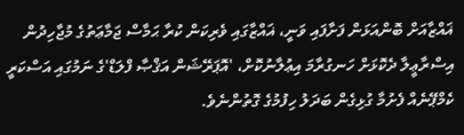ޣައްޒާއަށް ބޮންއަޅަން ފަށާފައި ވަނީ، ޣައްޒާގައި ވެރިކަން ކުރާ ޙަމާސް ޖަމާޢަތުގެ މުޖާހިދުން އިސްރާޢީލާ ދެކޮޅަށް ހަނގުރާމަ އިޢުލާނުކޮށް، 'އޮޕަރޭޝަން އަޤްޞާ ފްލަޑް'ގެ ނަމުގައި އަސްކަރީ ކެމްޕޭނެއް ފެށުމާ ގުޅިގެން ބަދަލު ހިފުމުގެ ގޮތުންނެވެ.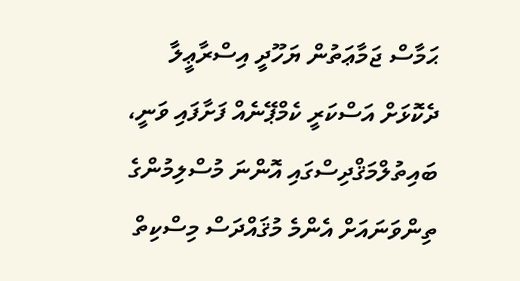ޙަމާސް ޖަމާޢަތުން ޔަހޫދީ އިސްރާޢީލާ ދެކޮޅަށް އަސްކަރީ ކެމްޕޭނެއް ފަށާފައި ވަނީ، ބައިތުލްމަޤްދިސްގައި އޮންނަ މުސްލިމުންގެ ތިންވަނައަށް އެންމެ މުޤައްދަސް މިސްކިތް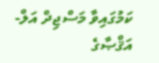ކަމުގައިވާ މަސްޖިދް އަލް-އަޤްޞާގެ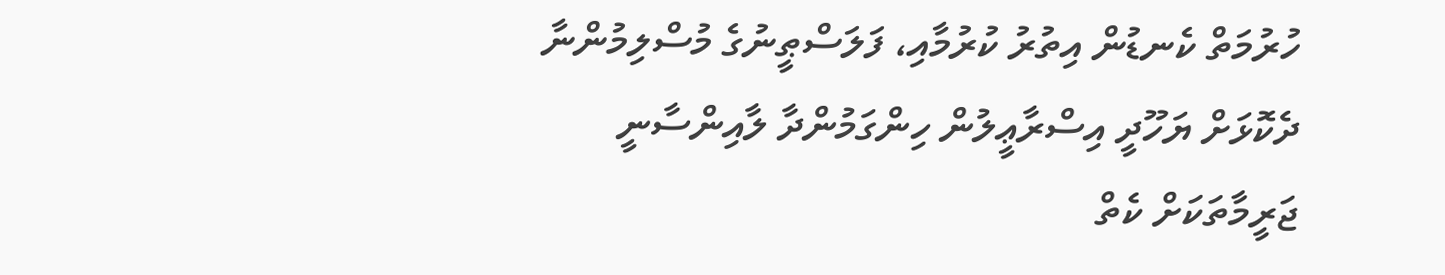ހުރުމަތް ކެނޑުން އިތުރު ކުރުމާއި، ފަލަސްޠީނުގެ މުސްލިމުންނާ ދެކޮޅަށް ޔަހޫދީ އިސްރާޢީލުން ހިންގަމުންދާ ލާއިންސާނީ ޖަރީމާތަކަށް ކެތް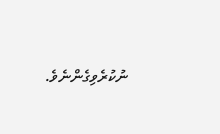ނުކުރެވިގެންނެވެ.